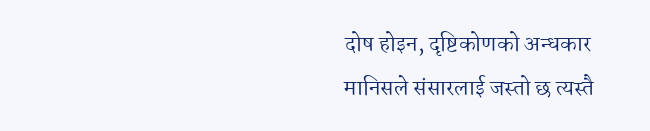दोष होइन, दृष्टिकोणको अन्धकार
मानिसले संसारलाई जस्तो छ त्यस्तै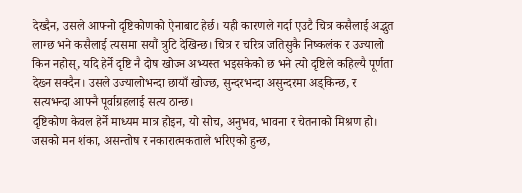देख्दैन, उसले आफ्नो दृष्टिकोणको ऐनाबाट हेर्छ। यही कारणले गर्दा एउटै चित्र कसैलाई अद्भुत लाग्छ भने कसैलाई त्यसमा सयौं त्रुटि देखिन्छ। चित्र र चरित्र जतिसुकै निष्कलंक र उज्यालो किन नहोस्, यदि हेर्ने दृष्टि नै दोष खोज्न अभ्यस्त भइसकेको छ भने त्यो दृष्टिले कहिल्यै पूर्णता देख्न सक्दैन। उसले उज्यालोभन्दा छायाँ खोज्छ, सुन्दरभन्दा असुन्दरमा अड्किन्छ, र सत्यभन्दा आफ्नै पूर्वाग्रहलाई सत्य ठान्छ।
दृष्टिकोण केवल हेर्ने माध्यम मात्र होइन, यो सोच, अनुभव, भावना र चेतनाको मिश्रण हो। जसको मन शंका, असन्तोष र नकारात्मकताले भरिएको हुन्छ,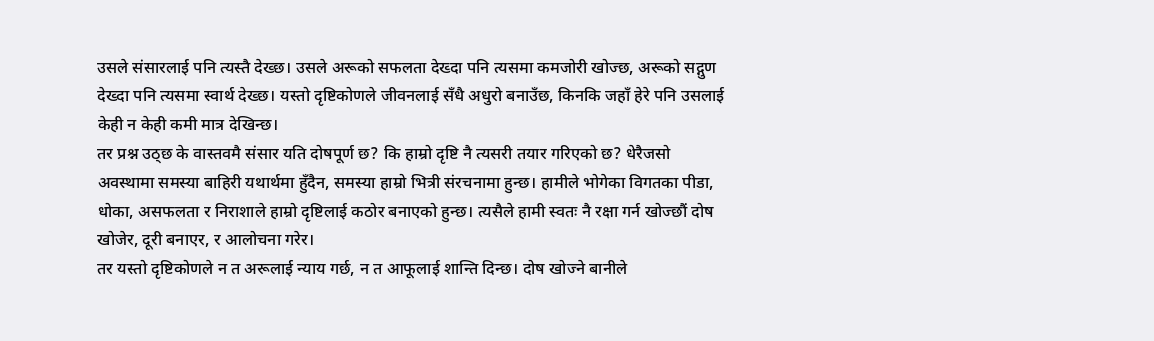उसले संसारलाई पनि त्यस्तै देख्छ। उसले अरूको सफलता देख्दा पनि त्यसमा कमजोरी खोज्छ, अरूको सद्गुण देख्दा पनि त्यसमा स्वार्थ देख्छ। यस्तो दृष्टिकोणले जीवनलाई सँधै अधुरो बनाउँछ, किनकि जहाँ हेरे पनि उसलाई केही न केही कमी मात्र देखिन्छ।
तर प्रश्न उठ्छ के वास्तवमै संसार यति दोषपूर्ण छ? कि हाम्रो दृष्टि नै त्यसरी तयार गरिएको छ? धेरैजसो अवस्थामा समस्या बाहिरी यथार्थमा हुँदैन, समस्या हाम्रो भित्री संरचनामा हुन्छ। हामीले भोगेका विगतका पीडा, धोका, असफलता र निराशाले हाम्रो दृष्टिलाई कठोर बनाएको हुन्छ। त्यसैले हामी स्वतः नै रक्षा गर्न खोज्छौं दोष खोजेर, दूरी बनाएर, र आलोचना गरेर।
तर यस्तो दृष्टिकोणले न त अरूलाई न्याय गर्छ, न त आफूलाई शान्ति दिन्छ। दोष खोज्ने बानीले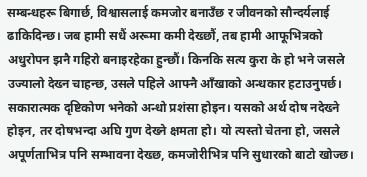सम्बन्धहरू बिगार्छ, विश्वासलाई कमजोर बनाउँछ र जीवनको सौन्दर्यलाई ढाकिदिन्छ। जब हामी सधैं अरूमा कमी देख्छौं, तब हामी आफूभित्रको अधुरोपन झनै गहिरो बनाइरहेका हुन्छौं। किनकि सत्य कुरा के हो भने जसले उज्यालो देख्न चाहन्छ, उसले पहिले आफ्नै आँखाको अन्धकार हटाउनुपर्छ।
सकारात्मक दृष्टिकोण भनेको अन्धो प्रशंसा होइन। यसको अर्थ दोष नदेख्ने होइन, तर दोषभन्दा अघि गुण देख्ने क्षमता हो। यो त्यस्तो चेतना हो, जसले अपूर्णताभित्र पनि सम्भावना देख्छ, कमजोरीभित्र पनि सुधारको बाटो खोज्छ।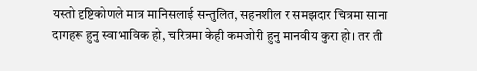यस्तो दृष्टिकोणले मात्र मानिसलाई सन्तुलित, सहनशील र समझदार चित्रमा साना दागहरू हुनु स्वाभाविक हो, चरित्रमा केही कमजोरी हुनु मानवीय कुरा हो। तर ती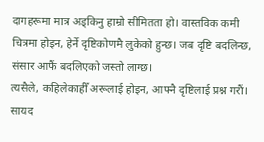दागहरूमा मात्र अड्किनु हाम्रो सीमितता हो। वास्तविक कमी चित्रमा होइन, हेर्ने दृष्टिकोणमै लुकेको हुन्छ। जब दृष्टि बदलिन्छ, संसार आफैं बदलिएको जस्तो लाग्छ।
त्यसैले, कहिलेकाहीँ अरूलाई होइन, आफ्नै दृष्टिलाई प्रश्न गरौं। सायद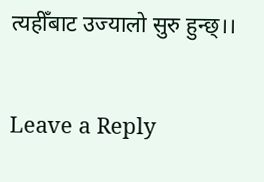त्यहीँबाट उज्यालो सुरु हुन्छ्।।

Leave a Reply